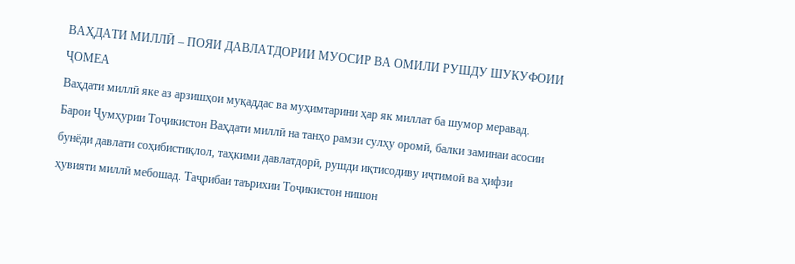ВАҲДАТИ МИЛЛӢ – ПОЯИ ДАВЛАТДОРИИ МУОСИР ВА ОМИЛИ РУШДУ ШУКУФОИИ ҶОМЕА
Ваҳдати миллӣ яке аз арзишҳои муқаддас ва муҳимтарини ҳар як миллат ба шумор меравад. Барои Ҷумҳурии Тоҷикистон Ваҳдати миллӣ на танҳо рамзи сулҳу оромӣ, балки заминаи асосии бунёди давлати соҳибистиқлол, таҳкими давлатдорӣ, рушди иқтисодиву иҷтимоӣ ва ҳифзи ҳувияти миллӣ мебошад. Таҷрибаи таърихии Тоҷикистон нишон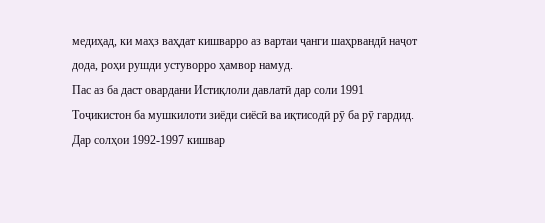медиҳад, ки маҳз ваҳдат кишварро аз вартаи ҷанги шаҳрвандӣ наҷот дода, роҳи рушди устуворро ҳамвор намуд.
Пас аз ба даст овардани Истиқлоли давлатӣ дар соли 1991 Тоҷикистон ба мушкилоти зиёди сиёсӣ ва иқтисодӣ рӯ ба рӯ гардид. Дар солҳои 1992-1997 кишвар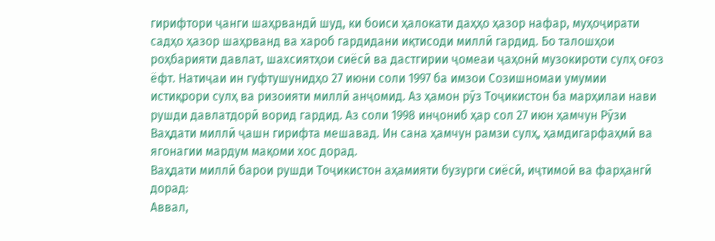гирифтори ҷанги шаҳрвандӣ шуд, ки боиси ҳалокати даҳҳо ҳазор нафар, муҳоҷирати садҳо ҳазор шаҳрванд ва хароб гардидани иқтисоди миллӣ гардид. Бо талошҳои роҳбарияти давлат, шахсиятҳои сиёсӣ ва дастгирии ҷомеаи ҷаҳонӣ музокироти сулҳ оғоз ёфт. Натиҷаи ин гуфтушунидҳо 27 июни соли 1997 ба имзои Созишномаи умумии истиқрори сулҳ ва ризоияти миллӣ анҷомид. Аз ҳамон рӯз Тоҷикистон ба марҳилаи нави рушди давлатдорӣ ворид гардид. Аз соли 1998 инҷониб ҳар сол 27 июн ҳамчун Рӯзи Ваҳдати миллӣ ҷашн гирифта мешавад. Ин сана ҳамчун рамзи сулҳ, ҳамдигарфаҳмӣ ва ягонагии мардум мақоми хос дорад.
Ваҳдати миллӣ барои рушди Тоҷикистон аҳамияти бузурги сиёсӣ, иҷтимоӣ ва фарҳангӣ дорад:
Аввал,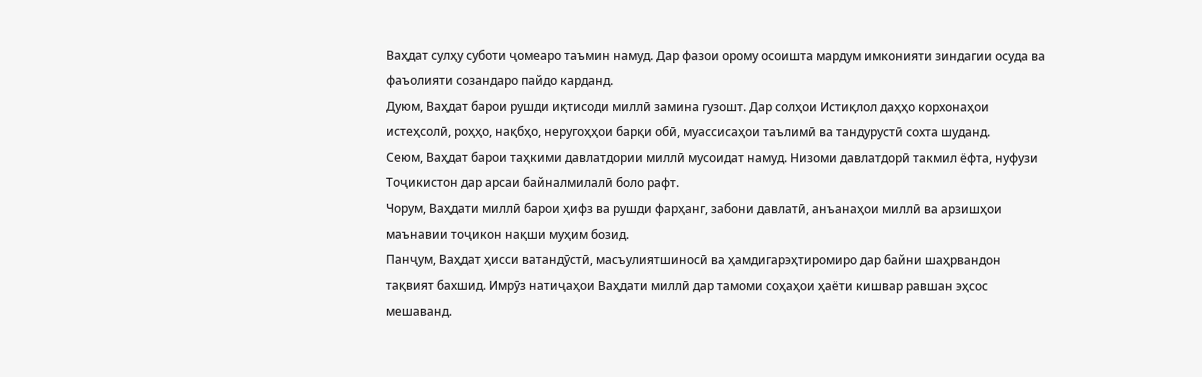Ваҳдат сулҳу суботи ҷомеаро таъмин намуд. Дар фазои орому осоишта мардум имконияти зиндагии осуда ва фаъолияти созандаро пайдо карданд.
Дуюм, Ваҳдат барои рушди иқтисоди миллӣ замина гузошт. Дар солҳои Истиқлол даҳҳо корхонаҳои истеҳсолӣ, роҳҳо, нақбҳо, неругоҳҳои барқи обӣ, муассисаҳои таълимӣ ва тандурустӣ сохта шуданд.
Сеюм, Ваҳдат барои таҳкими давлатдории миллӣ мусоидат намуд. Низоми давлатдорӣ такмил ёфта, нуфузи Тоҷикистон дар арсаи байналмилалӣ боло рафт.
Чорум, Ваҳдати миллӣ барои ҳифз ва рушди фарҳанг, забони давлатӣ, анъанаҳои миллӣ ва арзишҳои маънавии тоҷикон нақши муҳим бозид.
Панҷум, Ваҳдат ҳисси ватандӯстӣ, масъулиятшиносӣ ва ҳамдигарэҳтиромиро дар байни шаҳрвандон тақвият бахшид. Имрӯз натиҷаҳои Ваҳдати миллӣ дар тамоми соҳаҳои ҳаёти кишвар равшан эҳсос мешаванд.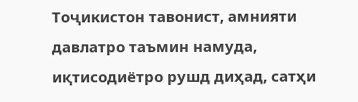Тоҷикистон тавонист, амнияти давлатро таъмин намуда, иқтисодиётро рушд диҳад, сатҳи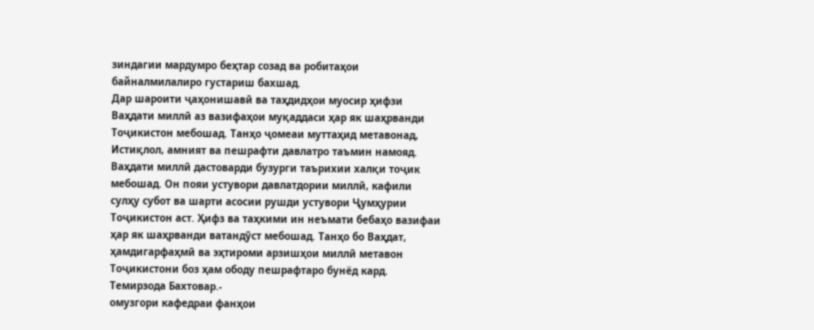зиндагии мардумро беҳтар созад ва робитаҳои байналмилалиро густариш бахшад.
Дар шароити ҷаҳонишавӣ ва таҳдидҳои муосир ҳифзи Ваҳдати миллӣ аз вазифаҳои муқаддаси ҳар як шаҳрванди Тоҷикистон мебошад. Танҳо ҷомеаи муттаҳид метавонад, Истиқлол, амният ва пешрафти давлатро таъмин намояд. Ваҳдати миллӣ дастоварди бузурги таърихии халқи тоҷик мебошад. Он пояи устувори давлатдории миллӣ, кафили сулҳу субот ва шарти асосии рушди устувори Ҷумҳурии Тоҷикистон аст. Ҳифз ва таҳкими ин неъмати бебаҳо вазифаи ҳар як шаҳрванди ватандӯст мебошад. Танҳо бо Ваҳдат, ҳамдигарфаҳмӣ ва эҳтироми арзишҳои миллӣ метавон Тоҷикистони боз ҳам ободу пешрафтаро бунёд кард.
Темирзода Бахтовар.-
омузгори кафедраи фанҳои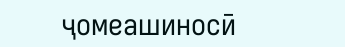ҷомеашиносӣ